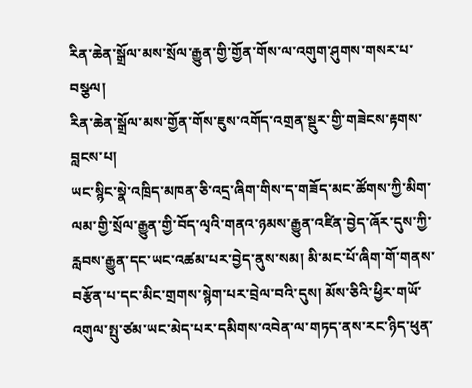རིན་ཆེན་སྒྲོལ་མས་སྲོལ་རྒྱུན་གྱི་གྱོན་གོས་ལ་འགུག་ཤུགས་གསར་པ་བསྩལ།
རིན་ཆེན་སྒྲོལ་མས་གྱོན་གོས་ཇུས་འགོད་འགྲན་སྡུར་གྱི་གཟེངས་རྟགས་བླངས་པ།
ཡང་སྙིང་སྣེ་འཁྲིད་མཁན་ཅི་འདྲ་ཞིག་གིས་ད་གཟོད་མང་ཚོགས་ཀྱི་མིག་ལམ་གྱི་སྲོལ་རྒྱུན་གྱི་བོད་ལྭའི་གནའ་ཉམས་རྒྱུན་འཛིན་བྱེད་ཞོར་དུས་ཀྱི་རླབས་རྒྱུན་དང་ཡང་འཚམ་པར་བྱེད་ནུས་སམ། མི་མང་པོ་ཞིག་གོ་གནས་བརྩོན་པ་དང་མིང་གྲགས་སྙེག་པར་བྲེལ་བའི་དུས། མོས་ཅིའི་ཕྱིར་གཡོ་འགུལ་སྤུ་ཙམ་ཡང་མེད་པར་དམིགས་འབེན་ལ་གཏད་ནས་རང་ཉིད་ཕུན་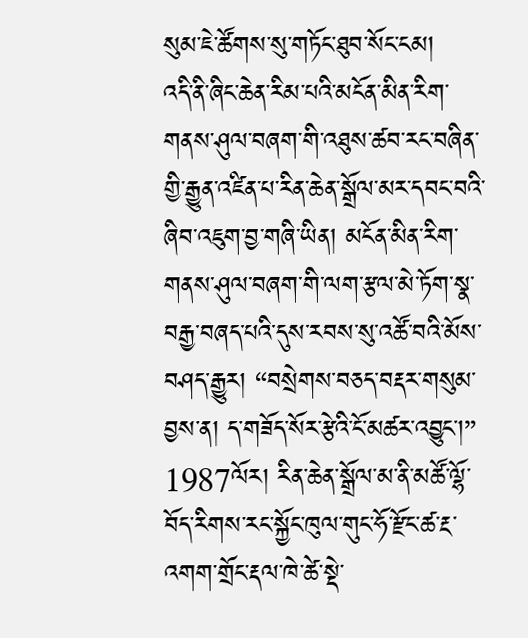སུམ་ཇེ་ཚོགས་སུ་གཏོང་ཐུབ་སོང་ངམ།
འདི་ནི་ཞིང་ཆེན་རིམ་པའི་མངོན་མིན་རིག་གནས་ཤུལ་བཞག་གི་འཐུས་ཚབ་རང་བཞིན་གྱི་རྒྱུན་འཛིན་པ་རིན་ཆེན་སྒྲོལ་མར་དབང་བའི་ཞིབ་འཇུག་བྱ་གཞི་ཡིན། མངོན་མིན་རིག་གནས་ཤུལ་བཞག་གི་ལག་རྩལ་མེ་ཏོག་སྣ་བརྒྱ་བཞད་པའི་དུས་རབས་སུ་འཚོ་བའི་མོས་བཤད་རྒྱུར། “བསྲེགས་བཅད་བརྡར་གསུམ་བྱས་ན། ད་གཟོད་སོར་རྩེའི་ངོ་མཚར་འབྱུང་།”
1987ལོར། རིན་ཆེན་སྒྲོལ་མ་ནི་མཚོ་ལྷོ་བོད་རིགས་རང་སྐྱོང་ཁུལ་གུང་ཧོ་རྫོང་ཚ་རྔ་འགག་གྲོང་རྡལ་ཁེ་ཚེ་སྡེ་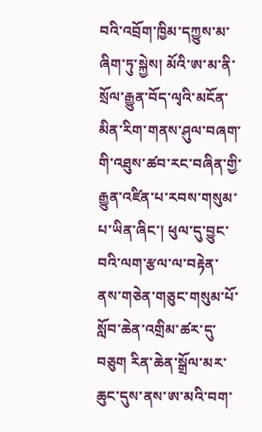བའི་འབྲོག་ཁྱིམ་དཀྱུས་མ་ཞིག་ཏུ་སྐྱེས། མོའི་ཨ་མ་ནི་སྲོལ་རྒྱུན་བོད་ལྭའི་མངོན་མིན་རིག་གནས་ཤུལ་བཞག་གི་འཐུས་ཚབ་རང་བཞིན་གྱི་རྒྱུན་འཛིན་པ་རབས་གསུམ་པ་ཡིན་ཞིང་། ཕུལ་དུ་བྱུང་བའི་ལག་རྩལ་ལ་བརྟེན་ནས་གཅེན་གཅུང་གསུམ་པོ་སློབ་ཆེན་འགྲིམ་ཚར་དུ་བཅུག རིན་ཆེན་སྒྲོལ་མར་ཆུང་དུས་ནས་ཨ་མའི་བག་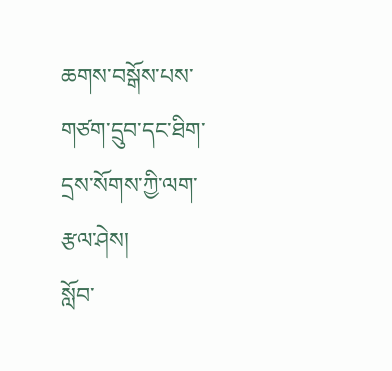ཆགས་བསྒོས་པས་གཙག་དྲུབ་དང་ཐིག་དྲས་སོགས་ཀྱི་ལག་རྩལ་ཤེས།
སློབ་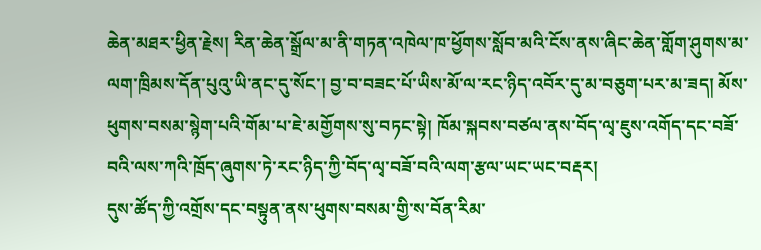ཆེན་མཐར་ཕྱིན་རྗེས། རིན་ཆེན་སྒྲོལ་མ་ནི་གཏན་འཁེལ་ཁ་ཕྱོགས་སློབ་མའི་ངོས་ནས་ཞིང་ཆེན་གློག་ཤུགས་མ་ལག་ཁྲིམས་དོན་པུའུ་ཡི་ནང་དུ་སོང་། བྱ་བ་བཟང་པོ་ཡིས་མོ་ལ་རང་ཉིད་འབོར་དུ་མ་བཅུག་པར་མ་ཟད། མོས་ཕུགས་བསམ་སྙེག་པའི་གོམ་པ་ཇེ་མགྱོགས་སུ་བཏང་སྟེ། ཁོམ་སྐབས་བཙལ་ནས་བོད་ལྭ་ཇུས་འགོད་དང་བཟོ་བའི་ལས་ཀའི་ཁྲོད་ཞུགས་ཏེ་རང་ཉིད་ཀྱི་བོད་ལྭ་བཟོ་བའི་ལག་རྩལ་ཡང་ཡང་བརྡར།
དུས་ཚོད་ཀྱི་འགྲོས་དང་བསྟུན་ནས་ཕུགས་བསམ་གྱི་ས་བོན་རིམ་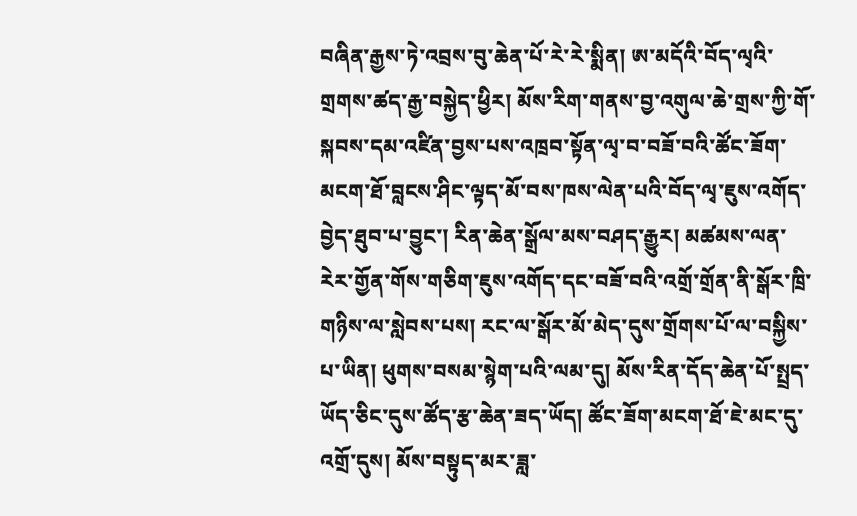བཞིན་རྒྱས་ཏེ་འབྲས་བུ་ཆེན་པོ་རེ་རེ་སྨིན། ཨ་མདོའི་བོད་ལྭའི་གྲགས་ཚད་རྒྱ་བསྐྱེད་ཕྱིར། མོས་རིག་གནས་བྱ་འགུལ་ཆེ་གྲས་ཀྱི་གོ་སྐབས་དམ་འཛིན་བྱས་པས་འཁྲབ་སྟོན་ལྭ་བ་བཟོ་བའི་ཚོང་ཟོག་མངག་ཐོ་བླངས་ཤིང་ལྟད་མོ་བས་ཁས་ལེན་པའི་བོད་ལྭ་ཇུས་འགོད་བྱེད་ཐུབ་པ་བྱུང་། རིན་ཆེན་སྒྲོལ་མས་བཤད་རྒྱུར། མཚམས་ལན་རེར་གྱོན་གོས་གཅིག་ཇུས་འགོད་དང་བཟོ་བའི་འགྲོ་གྲོན་ནི་སྒོར་ཁྲི་གཉིས་ལ་སླེབས་པས། རང་ལ་སྒོར་མོ་མེད་དུས་གྲོགས་པོ་ལ་བསྐྱིས་པ་ཡིན། ཕུགས་བསམ་སྙེག་པའི་ལམ་དུ། མོས་རིན་དོད་ཆེན་པོ་སྤྲད་ཡོད་ཅིང་དུས་ཚོད་རྩ་ཆེན་ཟད་ཡོད། ཚོང་ཟོག་མངག་ཐོ་ཇེ་མང་དུ་འགྲོ་དུས། མོས་བསྟུད་མར་ཟླ་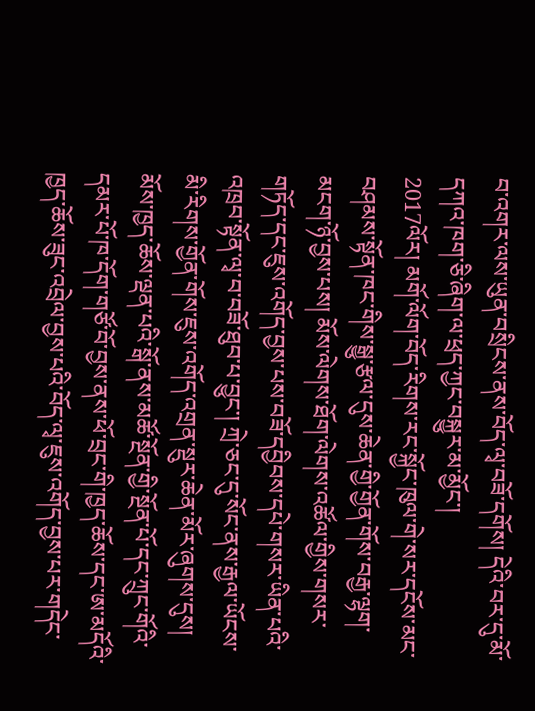བ་འགར་ལས་ཡུན་བསྲིངས་ནས་བོད་ལྭ་བཟོ་དགོས། དེའི་བར་དུ་མོ་དཀའ་ཁག་ཅི་ཞིག་ལ་ཕྲད་ཀྱང་བསྐྱུར་མ་མྱོང་།
2017ལོར། མགོ་ལོག་བོད་རིགས་རང་སྐྱོང་ཁུལ་གེ་སར་དངོས་མང་བཤམས་སྟོན་ཁང་གིས་སྒྱུ་རྩལ་དུས་ཆེན་གྱི་གྱོན་གོས་བརྒྱ་ལྷག་མངག་ཉོ་བྱས་པས། མོས་ལེགས་ཐོག་ལེགས་འཚོལ་གྱིས་གསར་གཏོད་དང་ཇུས་འགོད་བྱས་པས་བཟོ་དབྱིབས་དཔེ་གསར་ཡིན་པའི་འཁྲབ་སྟོན་ལྭ་བ་བཟོ་ཐུབ་པ་བྱུང་། ཀྲེ་ཅང་དུ་སོང་ནས་རྒྱལ་ཡོངས་མི་རིགས་གྱོན་གོས་ཇུས་འགོད་འགྲན་སྡུར་ཆེན་མོར་ཞུགས་དུས། མོས་ཁྱད་ཆོས་ལྡན་པའི་སྒོ་ནས་མཚོ་སྔོན་གྱི་སྔོན་པོ་དང་ཀྲུང་གོའི་དམར་པོ་ཁ་དོག་གཙོ་བོ་བྱས་ནས་ཕོ་བྲང་གི་ཁྱད་ཆོས་དང་ཨ་མདོའི་ཁྱད་ཆོས་ཟུང་འབྲེལ་བྱས་པའི་བོད་ལྭ་ཇུས་འགོད་བྱས་པར་གདེང་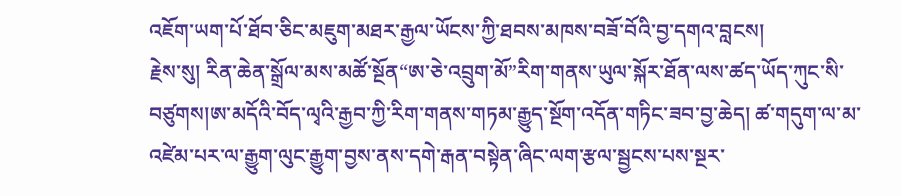འཇོག་ཡག་པོ་ཐོབ་ཅིང་མཇུག་མཐར་རྒྱལ་ཡོངས་ཀྱི་ཐབས་མཁས་བཟོ་བོའི་བྱ་དགའ་བླངས།
རྗེས་སུ། རིན་ཆེན་སྒྲོལ་མས་མཚོ་སྔོན“ཨ་ཅེ་འབྲུག་མོ”རིག་གནས་ཡུལ་སྐོར་ཐོན་ལས་ཚད་ཡོད་ཀུང་སི་བཙུགས།ཨ་མདོའི་བོད་ལྭའི་རྒྱབ་ཀྱི་རིག་གནས་གཏམ་རྒྱུད་སྔོག་འདོན་གཏིང་ཟབ་བྱ་ཆེད། ཚ་གདུག་ལ་མ་འཛེམ་པར་ལ་རྒྱུག་ལུང་རྒྱུག་བྱས་ནས་དགེ་རྒན་བསྟེན་ཞིང་ལག་རྩལ་སྦྱངས་པས་སྔར་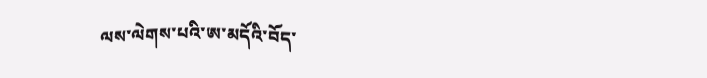ལས་ལེགས་པའི་ཨ་མདོའི་བོད་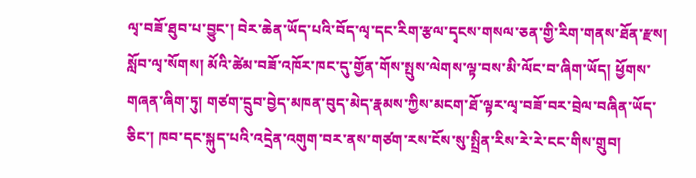ལྭ་བཟོ་ཐུབ་པ་བྱུང་། བེར་ཆེན་ཡོད་པའི་བོད་ལྭ་དང་རིག་རྩལ་དྭངས་གསལ་ཅན་གྱི་རིག་གནས་ཐོན་རྫས། སློབ་ལྭ་སོགས། མོའི་ཚེམ་བཟོ་འཁོར་ཁང་དུ་གྱོན་གོས་སྤུས་ལེགས་ལྟ་བས་མི་ལོང་བ་ཞིག་ཡོད། ཕྱོགས་གཞན་ཞིག་ཏུ། གཙག་དྲུབ་བྱེད་མཁན་བུད་མེད་རྣམས་ཀྱིས་མངག་ཐོ་ལྟར་ལྭ་བཟོ་བར་བྲེལ་བཞིན་ཡོད་ཅིང་། ཁབ་དང་སྐུད་པའི་འདྲེན་འགུག་བར་ནས་གཙག་རས་ངོས་སུ་སྤྲིན་རིས་རེ་རེ་ངང་གིས་གྲུབ།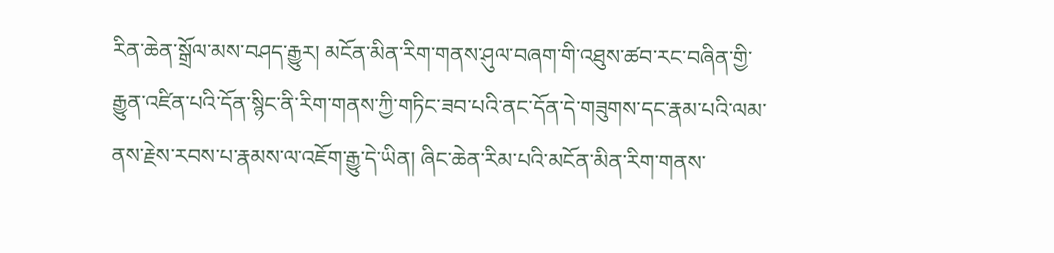རིན་ཆེན་སྒྲོལ་མས་བཤད་རྒྱུར། མངོན་མིན་རིག་གནས་ཤུལ་བཞག་གི་འཐུས་ཚབ་རང་བཞིན་གྱི་རྒྱུན་འཛིན་པའི་དོན་སྙིང་ནི་རིག་གནས་ཀྱི་གཏིང་ཟབ་པའི་ནང་དོན་དེ་གཟུགས་དང་རྣམ་པའི་ལམ་ནས་རྗེས་རབས་པ་རྣམས་ལ་འཇོག་རྒྱུ་དེ་ཡིན། ཞིང་ཆེན་རིམ་པའི་མངོན་མིན་རིག་གནས་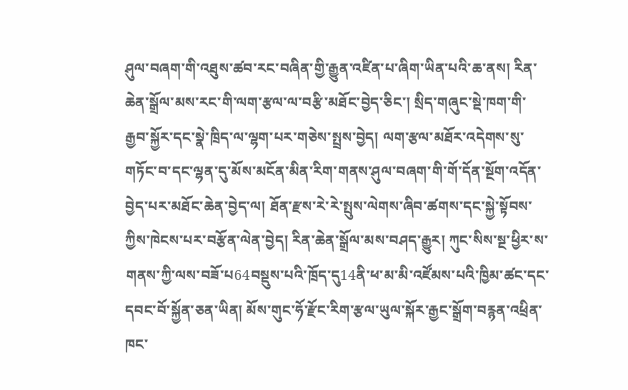ཤུལ་བཞག་གི་འཐུས་ཚབ་རང་བཞིན་གྱི་རྒྱུན་འཛིན་པ་ཞིག་ཡིན་པའི་ཆ་ནས། རིན་ཆེན་སྒྲོལ་མས་རང་གི་ལག་རྩལ་ལ་བརྩི་མཐོང་བྱེད་ཅིང་། སྲིད་གཞུང་སྡེ་ཁག་གི་རྒྱབ་སྐྱོར་དང་སྣེ་ཁྲིད་ལ་ལྷག་པར་གཅེས་སྤྲས་བྱེད། ལག་རྩལ་མཐོར་འདེགས་སུ་གཏོང་བ་དང་ལྷན་དུ་མོས་མངོན་མིན་རིག་གནས་ཤུལ་བཞག་གི་གོ་དོན་སྔོག་འདོན་བྱེད་པར་མཐོང་ཆེན་བྱེད་ལ། ཐོན་རྫས་རེ་རེ་སྤུས་ལེགས་ཞིབ་ཚགས་དང་སྐྱེ་སྟོབས་ཀྱིས་ཁེངས་པར་བརྩོན་ལེན་བྱེད། རིན་ཆེན་སྒྲོལ་མས་བཤད་རྒྱུར། ཀུང་སིས་སྔ་ཕྱིར་ས་གནས་ཀྱི་ལས་བཟོ་པ64བསྡུས་པའི་ཁྲོད་དུ14ནི་ཕ་མ་མི་འཛོམས་པའི་ཁྱིམ་ཚང་དང་དབང་བོ་སྐྱོན་ཅན་ཡིན། མོས་གུང་ཧོ་རྫོང་རིག་རྩལ་ཡུལ་སྐོར་རྒྱང་སྒྲོག་བརྙན་འཕྲིན་ཁང་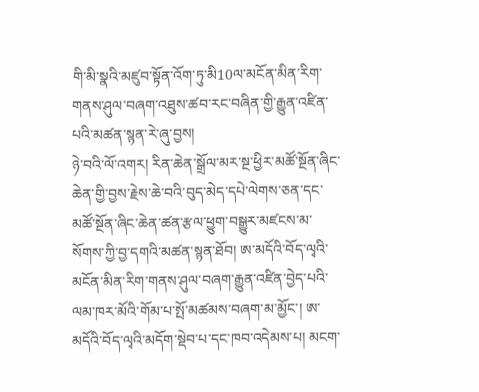གི་མི་སྣའི་མཛུབ་སྟོན་འོག་ཏུ་མི10ལ་མངོན་མིན་རིག་གནས་ཤུལ་བཞག་འཐུས་ཚབ་རང་བཞིན་གྱི་རྒྱུན་འཛིན་པའི་མཚན་སྙན་རེ་ཞུ་བྱས།
ཉེ་བའི་ལོ་འགར། རིན་ཆེན་སྒྲོལ་མར་སྔ་ཕྱིར་མཚོ་སྔོན་ཞིང་ཆེན་གྱི་བྱས་རྗེས་ཆེ་བའི་བུད་མེད་དཔེ་ལེགས་ཅན་དང་མཚོ་སྔོན་ཞིང་ཆེན་ཚན་རྩལ་ཕྱུག་བསྒྱུར་མཛངས་མ་སོགས་ཀྱི་བྱ་དགའི་མཚན་སྙན་ཐོབ། ཨ་མདོའི་བོད་ལྭའི་མངོན་མིན་རིག་གནས་ཤུལ་བཞག་རྒྱུན་འཛིན་བྱེད་པའི་ལམ་ཁར་མོའི་གོམ་པ་སྤོ་མཚམས་བཞག་མ་མྱོང་། ཨ་མདོའི་བོད་ལྭའི་མདོག་སྡེབ་པ་དང་ཁབ་འདེམས་པ། མངག་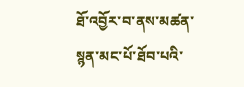ཐོ་འབྱོར་བ་ནས་མཚན་སྙན་མང་པོ་ཐོབ་པའི་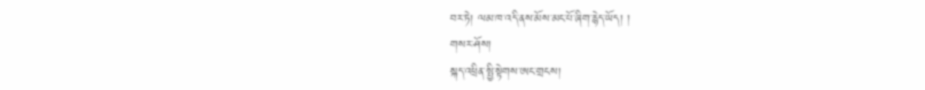བར་ཏེ། ལམ་ཁ་འདི་ནས་མོས་མང་པོ་ཞིག་རྙེད་ཡོད། །
གསར་ཤོས།
སྐད་འཕྲིན་སྤྱི་སྟེགས་ཨང་གྲངས།